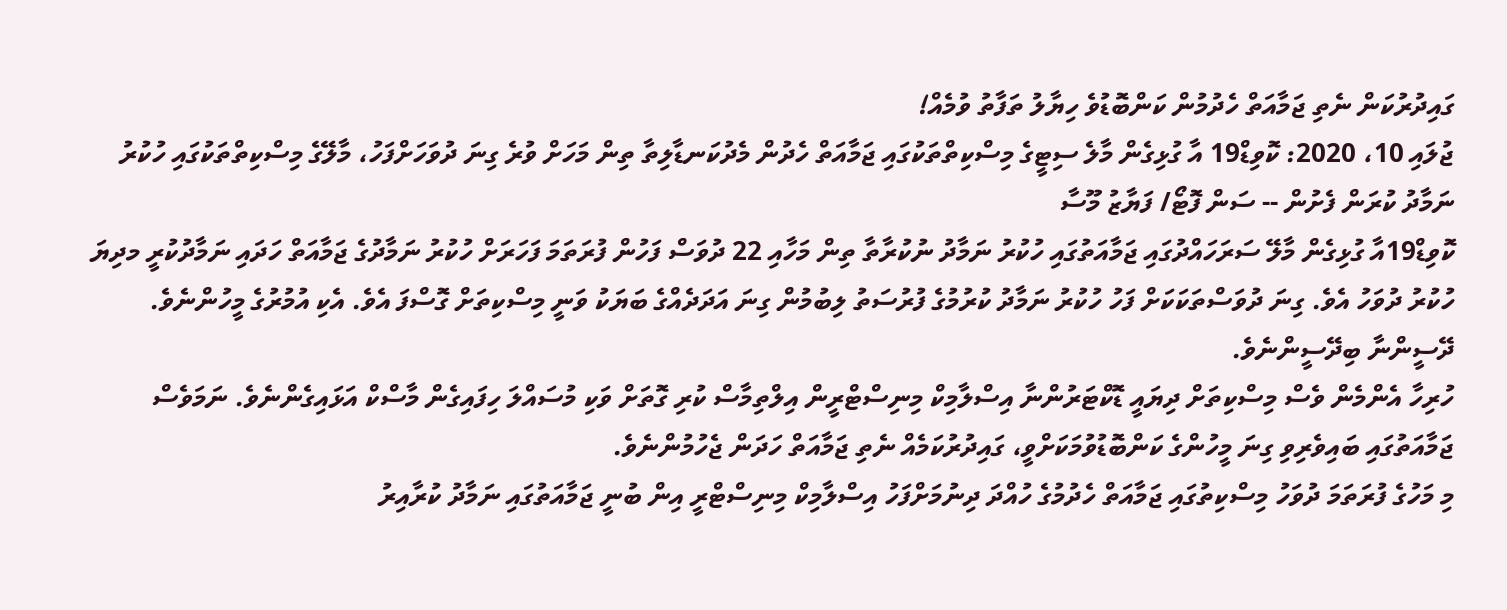ގައިދުރުކަން ނެތި ޖަމާއަތް ހެދުމުން ކަންބޮޑުވެ ހިޔާލު ތަފާތު ވުމެއް!
ޖުލައި 10، 2020: ކޮވިޑް19 އާ ގުޅިގެން މާލެ ސިޓީގެ މިސްކިތްތަކުގައި ޖަމާއަތް ހެދުން މެދުކަނޑާލިތާ ތިން މަހަށް ވުރެ ގިނަ ދުވަހަށްފަހު، މާލޭގެ މިސްކިތްތަކުގައި ހުކުރު ނަމާދު ކުރަން ފެށުން -- ސަން ފޮޓޯ/ ފަޔާޒު މޫސާ
ކޮވިޑް19އާ ގުޅިގެން މާލޭ ސަރަހައްދުގައި ޖަމާއަތުގައި ހުކުރު ނަމާދު ނުކުރާތާ ތިން މަހާއި 22 ދުވަސް ފަހުން ފުރަތަމަ ފަހަރަށް ހުކުރު ނަމާދުގެ ޖަމާއަތް ހަދައި ނަމާދުކުރީ މދިޔަ ހުކުރު ދުވަހު އެވެ. ގިނަ ދުވަސްތަކަކަށް ފަހު ހުކުރު ނަމާދު ކުރުމުގެ ފުރުސަތު ލިބުމުން ގިނަ އަދަދެއްގެ ބަޔަކު ވަނީ މިސްކިތަށް ގޮސްފަ އެވެ. އެކި އުމުރުގެ މީހުންނެވެ. ދޭސީންނާ ބިދޭސީންނެވެ.
ހުރިހާ އެންމެން ވެސް މިސްކިތަށް ދިޔައީ ޑޮކްޓަރުންނާ އިސްލާމިކް މިނިސްޓްރީން އިލްތިމާސް ކުރި ގޮތަށް ވަކި މުސައްލަ ހިފައިގެން މާސްކް އަޅައިގެންނެވެ. ނަމަވެސް ޖަމާއަތުގައި ބައިވެރިވި ގިނަ މީހުންގެ ކަންބޮޑުވުމަކަށްވީ، ގައިދުރުކަމެއް ނެތި ޖަމާއަތް ހަދަން ޖެހުމުންނެވެ.
މި މަހުގެ ފުރަތަމަ ދުވަހު މިސްކިތުގައި ޖަމާއަތް ހެދުމުގެ ހުއްދަ ދިނުމަށްފަހު އިސްލާމިކް މިނިސްޓްރީ އިން ބުނީ ޖަމާއަތުގައި ނަމާދު ކުރާއިރު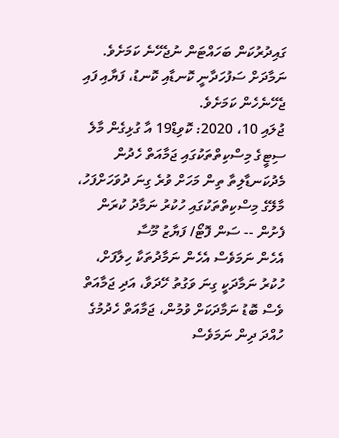ގައިދުރުކަން ބަހައްޓަން ނުޖެހޭނެ ކަމަށެވެ. ނަމާދަށް ސަފުހަދާނީ ކޮނޑާއި ކޮނޑު، ފަޔާއި ފައި ޖެހޭނެހެން ކަމަށެވެ.
ޖުލައި 10، 2020: ކޮވިޑް19 އާ ގުޅިގެން މާލެ ސިޓީގެ މިސްކިތްތަކުގައި ޖަމާއަތް ހެދުން މެދުކަނޑާލިތާ ތިން މަހަށް ވުރެ ގިނަ ދުވަހަށްފަހު، މާލޭގެ މިސްކިތްތަކުގައި ހުކުރު ނަމާދު ކުރަން ފެށުން -- ސަން ފޮޓޯ/ ފަޔާޒު މޫސާ
އެހެން ނަމަވެސް އެހެން ނަމާދުތަކާ ހިލާފަށް، ހުކުރު ނަމާދަކީ ގިނަ ވަގުތު ހޭދަވާ، އަދި ޖަމާއަތް ވެސް ބޮޑު ނަމާދަކަށް ވުމުން، ޖަމާއަތް ހެދުމުގެ ހުއްދަ ދިން ނަމަވެސް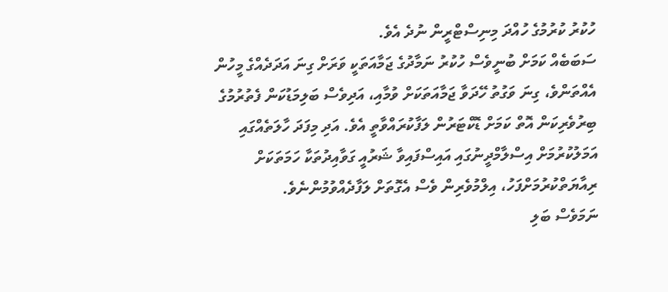ހުކުރު ކުރުމުގެ ހުއްދަ މިނިސްޓްރީން ނުދެ އެވެ.
ސަބަބެއް ކަމަށް ބުނީވެސް ހުކުރު ނަމާދުގެ ޖަމާއަތަކީ ވަރަށް ގިނަ އަދަދެއްގެ މީހުން އެއްތަންވެ، ގިނަ ވަގުތު ހޭދަވާ ޖަމާއަތަކަށް ވުމާއި، އަދިވެސް ބަލިމަޑުކަން ފެތުރުމުގެ ބިރުވެރިކަން އޮތް ކަމަށް ޑޮކްޓަރުން ލަފާކުރައްވާތީ އެވެ. އަދި މިފަދަ ހާލަތެއްގައި އަމަލުކުރުމަށް އިސްލާމްދީނުގައި އައިސްފައިވާ ޝަރުއީ ގަވާއިދުތަކާ ހަމަތަކަށް ރިއާޔަތްކުރުމަށްފަހު، އިލްމުވެރިން ވެސް އެގޮތަށް ލަފާދެއްވުމުންނެވެ.
ނަމަވެސް ބަލި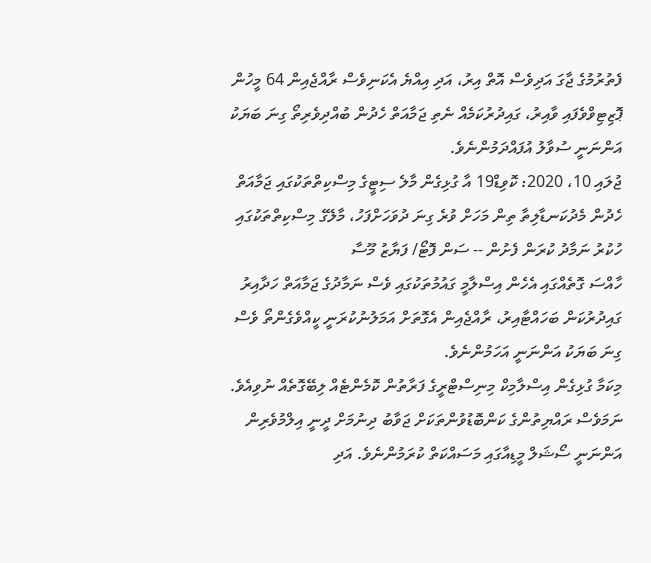ފެތުރުމުގެ ޖާގަ އަދިވެސް އޮތް އިރު، އަދި އިއްޔެ އެކަނިވެސް ރާއްޖެއިން 64 މީހުން ޕޮޒިޓިވްވެފައި ވާއިރު، ގައިދުރުކަމެއް ނެތި ޖަމާއަތް ހެދުން ބުއްދިވެރިތޯ ގިނަ ބަޔަކު އަންނަނީ ސުވާލު އުފައްދަމުންނެވެ.
ޖުލައި 10، 2020: ކޮވިޑް19 އާ ގުޅިގެން މާލެ ސިޓީގެ މިސްކިތްތަކުގައި ޖަމާއަތް ހެދުން މެދުކަނޑާލިތާ ތިން މަހަށް ވުރެ ގިނަ ދުވަހަށްފަހު، މާލޭގެ މިސްކިތްތަކުގައި ހުކުރު ނަމާދު ކުރަން ފެށުން -- ސަން ފޮޓޯ/ ފަޔާޒު މޫސާ
ހާއްސަ ގޮތެއްގައި އެހެން އިސްލާމީ ގައުމުތަކުގައި ވެސް ނަމާދުގެ ޖަމާއަތް ހަދާއިރު ގައިދުރުކަން ބަހައްޓާއިރު، ރާއްޖެއިން އެގޮތަށް އަމަލުނުކުރަނީ ކީއްވެގެންތޯ ވެސް ގިނަ ބަޔަކު އަންނަނީ އަހަމުންނެވެ.
މިކަމާ ގުޅިގެން އިސްލާމިކް މިނިސްޓްރީގެ ފަރާތުން ކޮމެންޓެއް ލިބޭގޮތެއް ނުވިއެވެ. ނަމަވެސް ރައްޔިތުންގެ ކަންބޮޑުވުންތަކަށް ޖަވާބު ދިނުމަށް ދީނީ އިލްމުވެރިން އަންނަނީ ސޯޝަލް މީޑިއާގައި މަސައްކަތް ކުރަމުންނެވެ. އަދި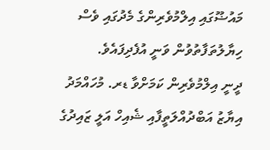މައުޟޫގައި އިލްމުވެރިންގެ މެދުގައި ވެސް ހިޔާލުތަފާތުވުން ވަނީ އުފެދިފައެވެ.
ދީނީ އިލްމުވެރިން ކަމަށްވާ ޑރ. މުހައްމަދު އިޔާޒު އަބްދުއްލަތީފާއި ޝެއިހް އަލީ ޒައިދުގެ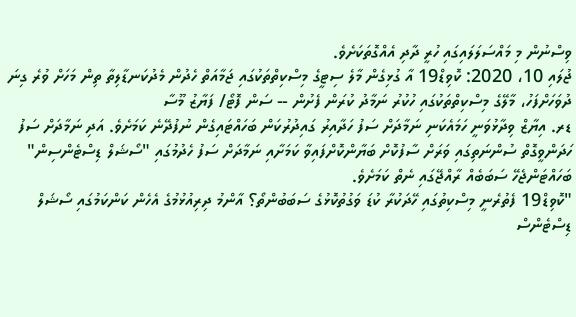ވިސްނުން މި މައްސަލަލައިގައި ހުރީ ދާދި އެއްގޮތަކަށެވެ.
ޖުލައި 10، 2020: ކޮވިޑް19 އާ ގުޅިގެން މާލެ ސިޓީގެ މިސްކިތްތަކުގައި ޖަމާއަތް ހެދުން މެދުކަނޑާލިތާ ތިން މަހަށް ވުރެ ގިނަ ދުވަހަށްފަހު، މާލޭގެ މިސްކިތްތަކުގައި ހުކުރު ނަމާދު ކުރަން ފެށުން -- ސަން ފޮޓޯ/ ފަޔާޒު މޫސާ
ޑރ. އިޔާޒް ވިދާޅުވަނީ ހަމައެކަނި ނަމާދަށް ސަފު ހަދާއިރު ގައިދުރުކަން ބަހައްޓައިގެން ނުފުދޭނެ ކަމަށެވެ. އަދި ނަމާދަށް ސަފު ހަދަންވީގޮތް ސުންނަތިގައި ވަރަށް ސާފުކޮށް ބަޔާންކޮށްފައިވާ ކަމަށާއި ނަމާދަށް ސަފު ހެދުމުގައި "ސޯޝަލް ޑިސްޓެންސިން" ބަހައްޓަންޖެހޭ ސަބަބެއް ރާއްޖޭގައި ނެތް ކަމަށެވެ.
"ކޮވިޑް19 ފެތުރެނީ މިސްކިތުގައި ހޭދަކުރާ ކުޑަ ވަގުތުކޮޅުގެ ސަބަބުންތޯ؟ އާންމު ދިރިއުޅުމުގެ އެހެން ކަންކަމުގައި ސޯޝަލް ޑިސްޓެންސް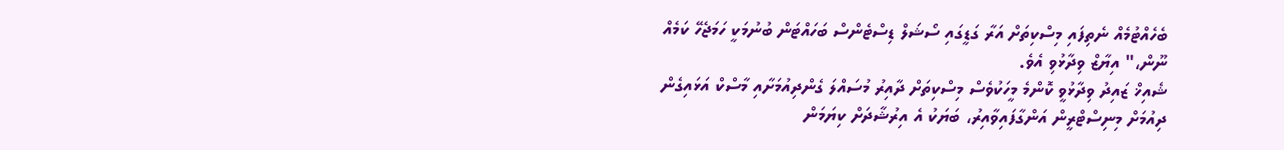ބެހެއްޓުމެއް ނެތިފައި މިސްކިތަށް އަރާ ގަޑީގައި ސޯޝަލް ޑިސްޓެންސް ބަހައްޓަން ބުނުމަކީ ހަމަޖެހޭ ކަމެއް ނޫން،" އިޔާޒް ވިދާޅުވި އެވެ.
ޝެއިޚް ޒައިދު ވިދާޅުވީ ކޮންމެ މީހަކުވެސް މިސްކިތަށް ދާއިރު މުސައްލަ ގެންދިއުމަށާއި މާސްކް އަޅައިގެން ދިއުމަށް މިނިސްޓްރީން އަންގާފައިވާއިރު، ބަޔަކު އެ އިރުޝާދަށް ކިޔަމަން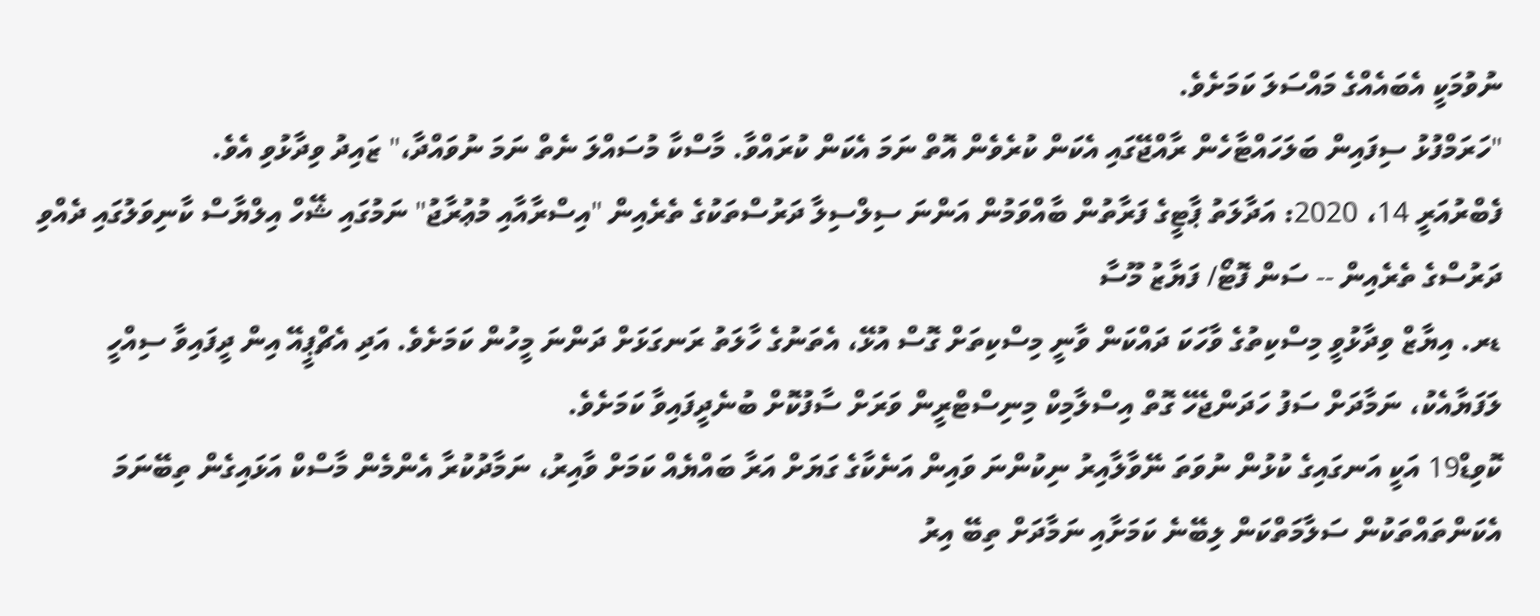ނުވުމަކީ އެބައެއްގެ މައްސަލަ ކަމަށެވެ.
"ހަރަމްފުޅު ސިފައިން ބަލަހައްޓާހެން ރާއްޖޭގައި އެކަން ކުރެވެން އޮތް ނަމަ އެކަން ކުރައްވާ. މާސްކާ މުސައްލަ ނެތް ނަމަ ނުވައްދާ،" ޒައިދު ވިދާޅުވި އެވެ.
ފެބްރުއަރީ 14، 2020: އަދާލަތު ޕާޓީގެ ފަރާތުން ބާއްވަމުން އަންނަ ސިލްސިލާ ދަރުސްތަކުގެ ތެރެއިން "އިސްރާއާއި މުޢުރާޖު" ނަމުގައި ޝޭހް އިލްޔާސް ކާނިވަލުގައި ދެއްވި ދަރުސްގެ ތެރެއިން -- ސަން ފޮޓޯ/ ފަޔާޒު މޫސާ
ޑރ. އިޔާޒް ވިދާޅުވީ މިސްކިތުގެ ވާހަކަ ދައްކަން ވާނީ މިސްކިތަށް ގޮސް އުޅޭ، އެތަނުގެ ހާލަތު ރަނގަޅަށް ދަންނަ މީހުން ކަމަށެވެ. އަދި އެޗްޕީއޭ އިން ދީފައިވާ ސިއްހީ ލަފަޔާއެކު، ނަމާދަށް ސަފު ހަދަންޖެހޭ ގޮތް އިސްލާމިކް މިނިސްޓްރީން ވަރަށް ސާފުކޮށް ބުނެދީފައިވާ ކަމަށެވެ.
ކޮވިޑް19 އަކީ އަނގައިގެ ކުޅުން ނުވަތަ ނޭވާލާއިރު ނިކުންނަ ވައިން އަނެކާގެ ގަޔަށް އަރާ ބައްޔެއް ކަމަށް ވާއިރު، ނަމާދުކުރާ އެންމެން މާސްކް އަޅައިގެން ތިބޭނަމަ އެކަންތައްތަކުން ސަލާމަތްކަން ލިބޭނެ ކަމަށާއި ނަމާދަށް ތިބޭ އިރު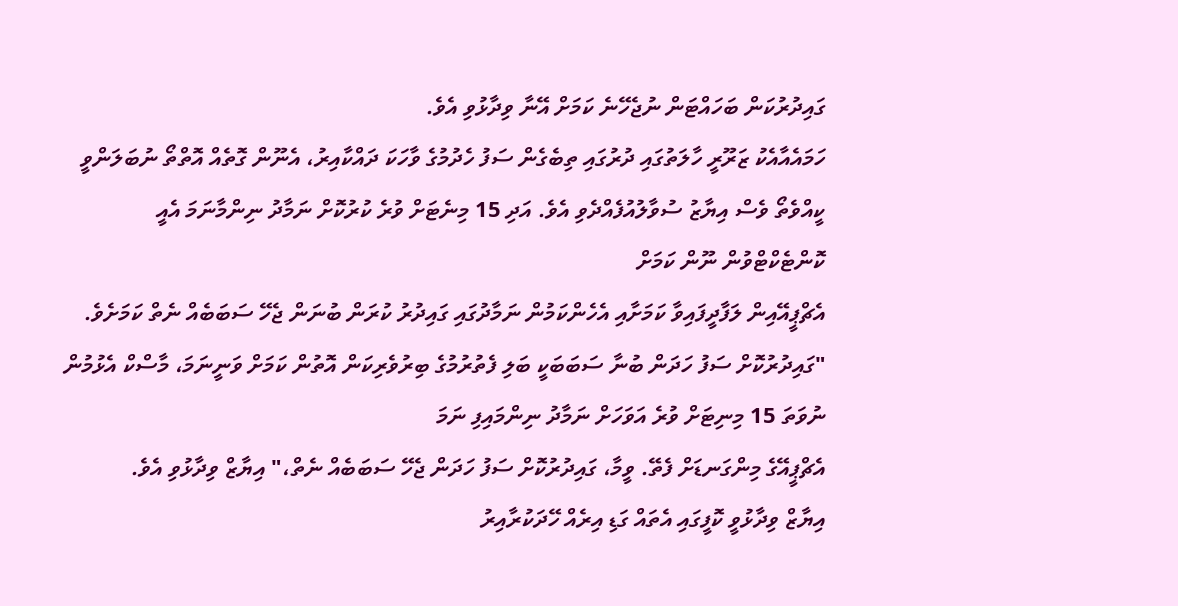ގައިދުރުކަން ބަހައްޓަން ނުޖެހޭނެ ކަމަށް އޭނާ ވިދާޅުވި އެވެ.
ހަމައެއާއެކު ޒަރޫރީ ހާލަތުގައި ދުރުގައި ތިބެގެން ސަފު ހެދުމުގެ ވާހަކަ ދައްކާއިރު، އެނޫން ގޮތެއް އޮތްތޯ ނުބަލަންވީ ކީއްވެތޯ ވެސް އިޔާޒު ސުވާލުއުފެއްދެވި އެވެ. އަދި 15 މިނެޓަށް ވުރެ ކުރުކޮށް ނަމާދު ނިންމާނަމަ އެއީ ކޮންޓެކްޓްވުން ނޫން ކަމަށް
އެޗްޕީއޭއިން ލަފާދީފައިވާ ކަމަށާއި އެހެންކަމުން ނަމާދުގައި ގައިދުރު ކުރަން ބުނަން ޖެހޭ ސަބަބެއް ނެތް ކަމަށެވެ.
"ގައިދުރުކޮށް ސަފު ހަދަން ބުނާ ސަބަބަކީ ބަލި ފެތުރުމުގެ ބިރުވެރިކަން އޮތުން ކަމަށް ވަނީނަމަ، މާސްކް އެޅުމުން ނުވަތަ 15 މިނިޓަށް ވުރެ އަވަހަށް ނަމާދު ނިންމައިފި ނަމަ
އެޗްޕީއޭގެ މިންގަނޑަށް ފެތޭ. ވީމާ، ގައިދުރުކޮށް ސަފު ހަދަން ޖެހޭ ސަބަބެއް ނެތް،" އިޔާޒް ވިދާޅުވި އެވެ.
އިޔާޒް ވިދާޅުވީ ކޮފީގައި އެތައް ގަޑި އިރެއް ހޭދަކުރާއިރު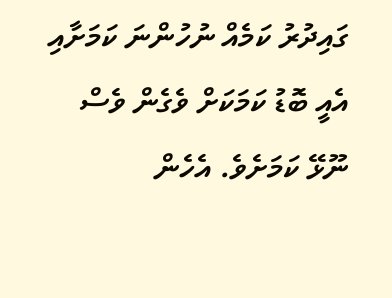ގައިދުރު ކަމެއް ނުހުންނަ ކަމަށާއި އެއީ ބޮޑު ކަމަކަށް ވެގެން ވެސް ނޫޅޭ ކަމަށެވެ. އެހެން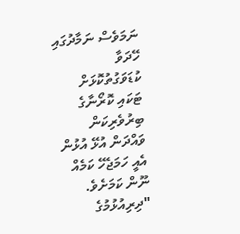ނަމަވެސް ނަމާދުގައި ހޭދަވާ ކުޑަވަގުތުކޮޅަށް ޓަކައި ކޮރޯނާގެ ބިރުވެރިކަން ވައްދަން އުޅޭ އުޅުން އެއީ ހަމަޖެހޭ ކަމެއް ނޫން ކަމަށެވެ.
"ދިރިއުޅުމުގެ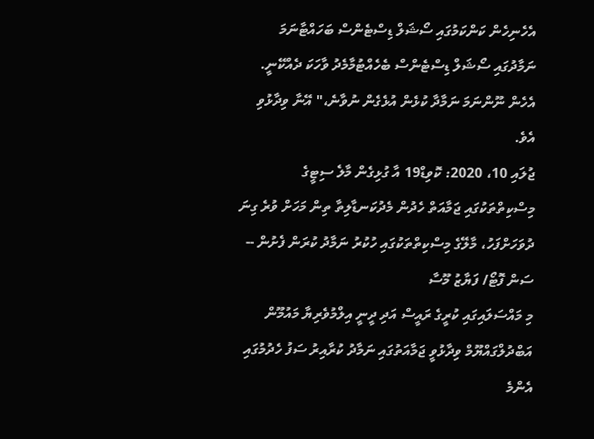އެހެނިހެން ކަންކަމުގައި ސޯޝަލް ޑިސްޓެންސް ބަހައްޓާނަމަ ނަމާދުގައި ސޯޝަލް ޑިސްޓެންސް ބެހެއްޓުމާމެދު ވާހަކަ ދެއްކޭނީ. އެހެން ނޫންނަމަ ނަމާދާ ކުޅެން އުޅެގެން ނުވާނެ،" އޭނާ ވިދާޅުވި އެވެ.
ޖުލައި 10، 2020: ކޮވިޑް19 އާ ގުޅިގެން މާލެ ސިޓީގެ މިސްކިތްތަކުގައި ޖަމާއަތް ހެދުން މެދުކަނޑާލިތާ ތިން މަހަށް ވުރެ ގިނަ ދުވަހަށްފަހު، މާލޭގެ މިސްކިތްތަކުގައި ހުކުރު ނަމާދު ކުރަން ފެށުން -- ސަން ފޮޓޯ/ ފަޔާޒު މޫސާ
މި މައްސަލައިގައި ކުރީގެ ރައީސް އަދި ދީނީ އިލްމުވެރިޔާ މައުމޫން އަބްދުލްގައްޔޫމް ވިދާޅުވީ ޖަމާއަތުގައި ނަމާދު ކުރާއިރު ސަފު ހެދުމުގައި އެންމެ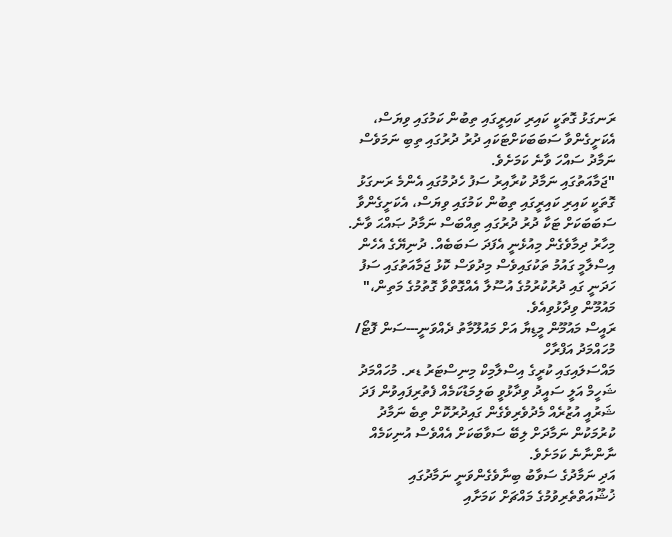ރަނގަޅު ގޮތަކީ ކައިރި ކައިރީގައި ތިބުން ކަމުގައި ވިޔަސް، އެކަށީގެންވާ ސަބަބަކަށްޓަކައި ދުރު ދުރުގައި ތިބި ނަމަވެސް ނަމާދު ސައްހަ ވާނެ ކަމަށެވެ.
"ޖަމާއަތުގައި ނަމާދު ކުރާއިރު ސަފު ހެދުމުގައި އެންމެ ރަނގަޅު ގޮތަކީ ކައިރި ކައިރީގައި ތިބުން ކަމުގައި ވިޔަސް، އެކަށީގެންވާ ސަބަބަކަށް ޓަކާ ދުރު ދުރުގައި ތިއްބަސް ނަމާދު ޞައްޙަ ވާނެ. މިހާރު ދިމާވެގެން މިއުޅެނީ އެފަދަ ސަބަބެއް. ދުނިޔޭގެ އެހެން އިސްލާމީ ގައުމު ތަކުގައިވެސް މިދުވަސް ކޮޅު ޖަމާއަތުގައި ސަފު ހަދަނީ ގައި ދުރުކުރުމުގެ އުސޫލާ އެއްގޮތްވާ ގޮތުމުގެ މަތިން،" މައުމޫން ވިދާޅުވިއެވެ.
ރައީސް މައުމޫން މީޑިޔާ އަށް މައުލޫމާތު ދެއްވަނީ---ސަން ފޮޓޯ/ މުހައްމަދު އަފްރާހް
މައްސަލައިގައި ކުރީގެ އިސްލާމިކް މިނިސްޓަރު ޑރ. މުހައްމަދު ޝަހީމް އަލީ ސައީދު ވިދާޅުވީ ބަލިމަޑުކަމެއް ފެތުރިފައިވުން ފަދަ ޝަރުއީ އުޒުރެއް މެދުވެރިވެގެން ގައިދުރުކޮށް ތިބެ ނަމާދު ކުރުމަކުން ނަމާދަށް ލިބޭ ސަވާބަކަށް އެއްވެސް އުނިކަމެއް ނާންނާނެ ކަމަށެވެ.
އަދި ނަމާދުގެ ސަވާބު ބިނާވެގެންވަނީ ނަމާދުގައި ޚުޝޫއަތްތެރިވުމުގެ މައްޗަށް ކަމަށާއި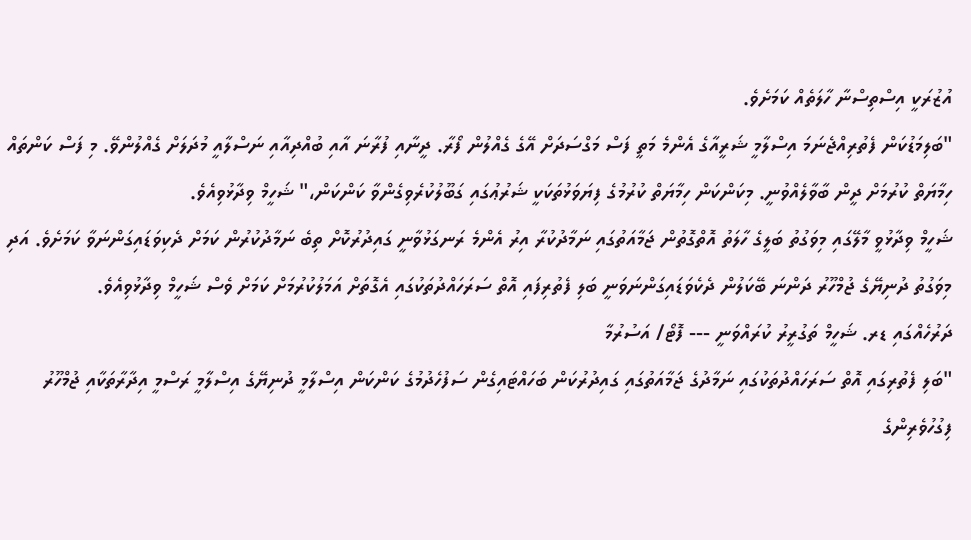އުޒުރަކީ އިސްތިސްނާ ހާލަތެއް ކަމަށެވެ.
"ބަލިމަޑުކަން ފެތުރިއްޖެނަމަ އިސްލާމީ ޝަރީއާގެ އެންމެ މަތީ ފަސް މަގްސަދަށް އޭގެ ގެއްލުން ފޯރާ. ދީނާއި ފުރާނަ އާއި ބުއްދިއާއި ނަސްލާއީ މުދަލަށް ގެއްލުންވޭ. މި ފަސް ކަންތައް ހިމާޔަތް ކުރުމަށް ދީން ބާވާލެއްވުނީ. މިކަންކަން ހިމާޔަތް ކުރުމުގެ ފިޔަވަޅުތަކަކީ ޝަރުޢުގައި ގަބޫލުކުރެވިގެންވާ ކަންކަން،" ޝަހީމް ވިދާޅުވިއެވެ.
ޝަހީމް ވިދާޅުވީ މާލޭގައި މިވަގުތު ބަލީގެ ހާލަތު އޮތްގޮތުން ޖަމާއަތުގައި ނަމާދުކުރާ އިރު އެންމެ ރަނގަޅުވާނީ ގައިދުރުކޮށް ތިބެ ނަމާދުކުރުން ކަމަށް ދެކިވަޑައިގަންނަވާ ކަމަށެވެ. އަދި މިވަގުތު ދުނިޔޭގެ ޖުމްހޫރު ދަންނަ ބޭކަލުން ދެކެވަޑައިގަންނަވަނީ ބަލި ފެތުރިފައި އޮތް ސަރަހައްދުތަކުގައި އެގޮތަށް އަމަލުކުރުމަށް ކަމަށް ވެސް ޝަހީމް ވިދާޅުވިއެވެ.
ދަރުހެއްގައި ޑރ. ޝަހީމް ތަގުރީރު ކުރައްވަނީ --- ފޮޓޯ/ އަސުރުމާ
"ބަލި ފެތުރިގައި އޮތް ސަރަހައްދުތަކުގައި ނަމާދުގެ ޖަމާއަތުގައި ގައިދުރުކަން ބަހައްޓައިގެން ސަފުހެދުމުގެ ކަންކަން އިސްލާމީ ދުނިޔޭގެ އިސްލާމީ ރަސްމީ އިދާރާތަކާއި ޖުމްހޫރު ފިގުހުވެރިންގެ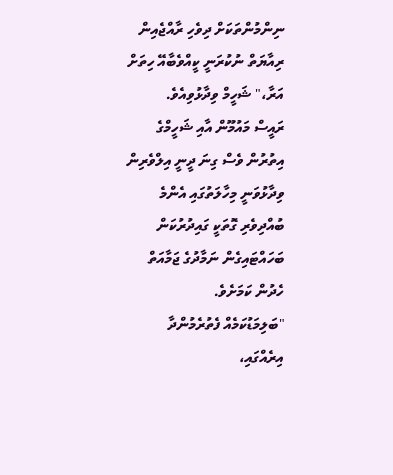ނިންމުންތަކަށް ދިވެހި ރާއްޖެއިން ރިއާޔަތް ނުކުރަނީ ކީއްވެބާއޭ ހިތަށް އަރާ،" ޝަހީމް ވިދާޅުވިއެވެ.
ރައީސް މައުމޫން އާއި ޝަހީމްގެ އިތުރުން ވެސް ގިނަ ދީނީ އިލްވެރިން ވިދާޅުވަނީ މިހާލަތުގައި އެންމެ ބުއްދިވެރި ގޮތަކީ ގައިދުރުކަން ބަހައްޓައިގެން ނަމާދުގެ ޖަމާއަތް ހެދުން ކަމަށެވެ.
"ބަލިމަޑުކަމެއް ފެތުރެމުންދާ އިރެއްގައި،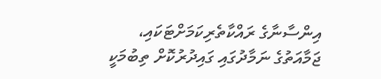އިންސާނާގެ ރައްކާތެރިކަމަށްޓަކައި، ޖަމާއަތުގެ ނަމާދުގައި ގައިދުރުކޮށް ތިބުމަކީ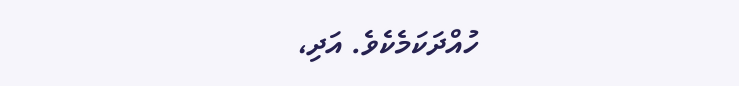ހުއްދަކަމެކެވެ. އަދި،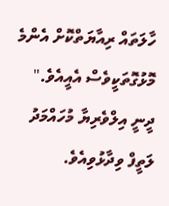ހާލަތައް ރިއާޔަތްކޮށް އެންމެ މޮޅުގޮތަކީވެސް އެއީއެވެ." ދީނީ އިލްވެރިޔާ މުހައްމަދު ލަތީފް ވިދާޅުވިއެވެ.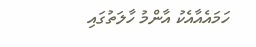ހަމައެއާއެކު އާންމު ހާލަތުގައި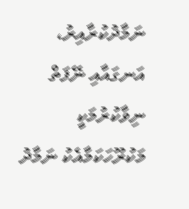ނަމާދުކުރާއިރު، އަނގައާއި ނޭފަތް ނިވާކުރުމަކީ މަކުރޫހަކަމާއެކު ނަމާދު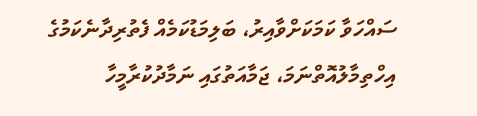ސައްހަވާ ކަމަކަށްވާއިރު، ބަލިމަޑުކަމެއް ފެތުރިދާނެކަމުގެ އިހްތިމާލުއޮތްނަމަ، ޖަމާއަތުގައި ނަމާދުކުރާމީހާ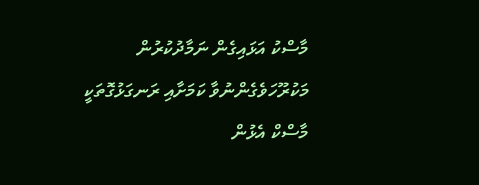މާސްކު އަޅައިގެން ނަމާދުކުރުން މަކުރޫހަވެގެންނުވާ ކަމަށާއި ރަނގަޅުގޮތަކީ މާސްކް އެޅުން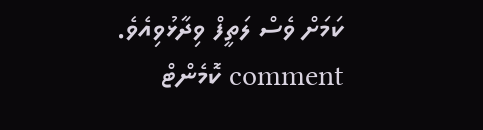ކަމަށް ވެސް ލަތީފް ވިދާޅުވިއެވެ.
comment ކޮމެންޓް